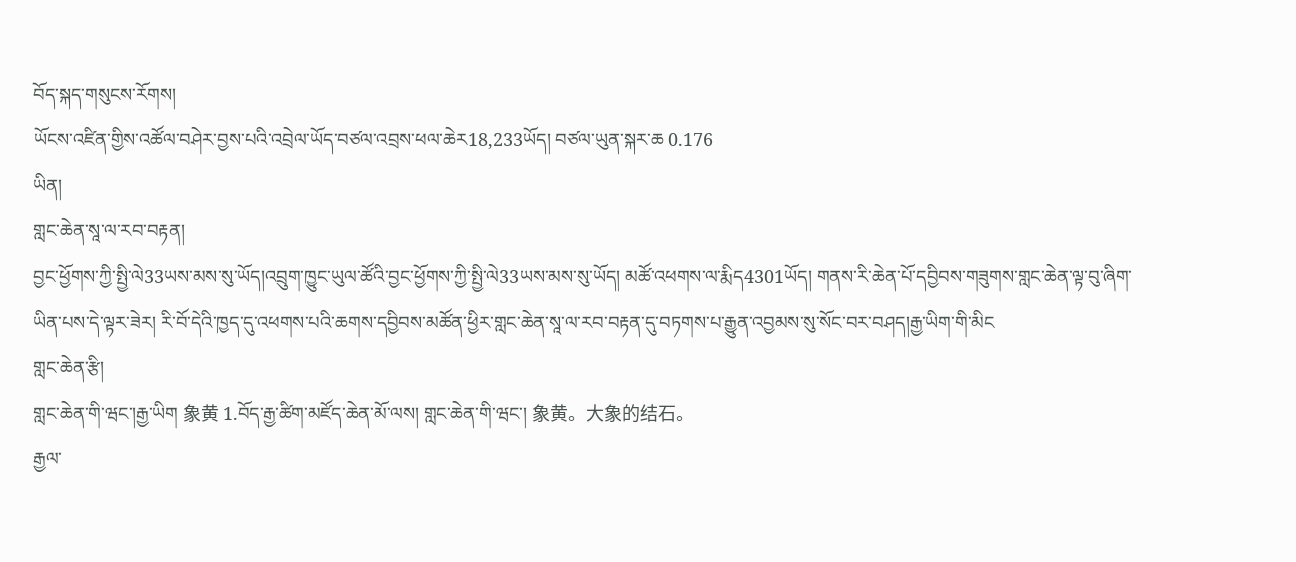བོད་སྐད་གསུངས་རོགས།
ཡོངས་འཛིན་གྱིས་འཚོལ་བཤེར་བྱས་པའི་འབྲེལ་ཡོད་བཙལ་འབྲས་ཕལ་ཆེར18,233ཡོད། བཙལ་ཡུན་སྐར་ཆ 0.176
ཡིན།
གླང་ཆེན་སཱ་ལ་རབ་བརྟན།
བྱང་ཕྱོགས་ཀྱི་སྤྱི་ལེ33ཡས་མས་སུ་ཡོད།འབྲུག་ཁྱུང་ཡུལ་ཚོའི་བྱང་ཕྱོགས་ཀྱི་སྤྱི་ལེ33ཡས་མས་སུ་ཡོད། མཚོ་འཕགས་ལ་རྨིད4301ཡོད། གནས་རི་ཆེན་པོ་དབྱིབས་གཟུགས་གླང་ཆེན་ལྟ་བུ་ཞིག་ཡིན་པས་དེ་ལྟར་ཟེར། རི་བོ་དེའི་ཁྱད་དུ་འཕགས་པའི་ཆགས་དབྱིབས་མཚོན་ཕྱིར་གླང་ཆེན་སཱ་ལ་རབ་བརྟན་དུ་བཏགས་པ་རྒྱུན་འབྱམས་སུ་སོང་བར་བཤད།རྒྱ་ཡིག་གི་མིང
གླང་ཆེན་རྩི།
གླང་ཆེན་གི་ཝང་།རྒྱ་ཡིག 象黄 1.བོད་རྒྱ་ཚིག་མཛོད་ཆེན་མོ་ལས། གླང་ཆེན་གི་ཝང་། 象黄。大象的结石。
རྒྱལ་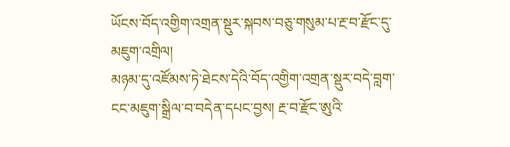ཡོངས་བོད་འགྱིག་འགྲན་སྡུར་སྐབས་བཅུ་གསུམ་པ་རྔ་བ་རྫོང་དུ་མཇུག་འགྲིལ།
མཉམ་དུ་འཛོམས་ཏེ་ཐེངས་དེའི་བོད་འགྱིག་འགྲན་སྡུར་བདེ་བླག་ངང་མཇུག་སྒྲིལ་བ་བདེན་དཔང་བྱས། རྔ་བ་རྫོང་ཨུའི་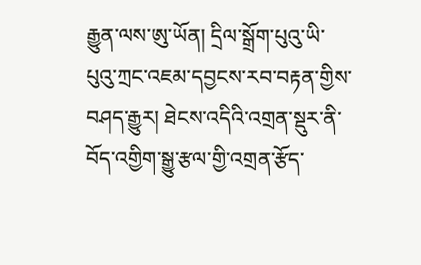རྒྱུན་ལས་ཨུ་ཡོན། དྲིལ་སྒྲོག་པུའུ་ཡི་པུའུ་ཀྲང་འཇམ་དབྱངས་རབ་བརྟན་གྱིས་བཤད་རྒྱུར། ཐེངས་འདིའི་འགྲན་སྡུར་ནི་བོད་འགྱིག་སྒྱུ་རྩལ་གྱི་འགྲན་རྩོད་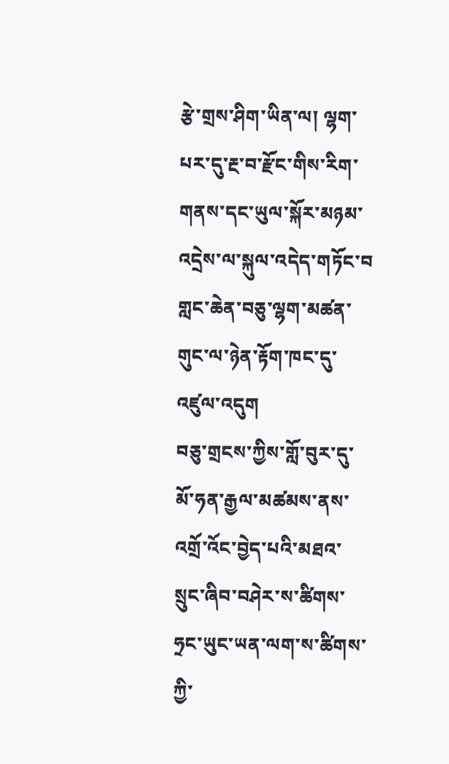རྩེ་གྲས་ཤིག་ཡིན་ལ། ལྷག་པར་དུ་རྔ་བ་རྫོང་གིས་རིག་གནས་དང་ཡུལ་སྐོར་མཉམ་འདྲེས་ལ་སྐུལ་འདེད་གཏོང་བ
གླང་ཆེན་བཅུ་ལྷག་མཚན་གུང་ལ་ཉེན་རྟོག་ཁང་དུ་འཛུལ་འདུག
བཅུ་གྲངས་ཀྱིས་གློ་བུར་དུ་མོ་ཧན་རྒྱལ་མཚམས་ནས་འགྲོ་འོང་བྱེད་པའི་མཐའ་སྲུང་ཞིབ་བཤེར་ས་ཚིགས་ཧྲང་ཡུང་ཡན་ལག་ས་ཚིགས་ཀྱི་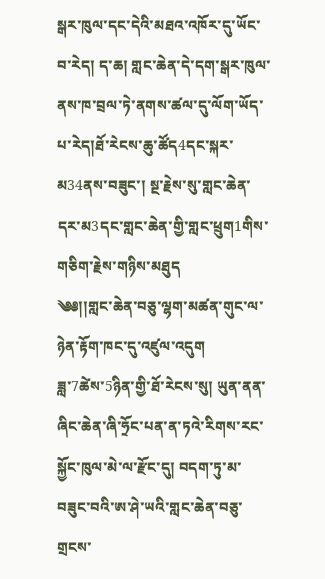སྒར་ཁུལ་དང་དེའི་མཐའ་འཁོར་དུ་ཡོང་བ་རེད། ད་ཆ། གླང་ཆེན་དེ་དག་སྒར་ཁུལ་ནས་ཁ་བྲལ་ཏེ་ནགས་ཚལ་དུ་ལོག་ཡོད་པ་རེད།ཐོ་རེངས་ཆུ་ཚོད4དང་སྐར་མ34ནས་བཟུང་། སྔ་རྗེས་སུ་གླང་ཆེན་དར་མ3དང་གླང་ཆེན་གྱི་གླང་ཕྲུག1གིས་གཅིག་རྗེས་གཉིས་མཐུད
༄༅།།གླང་ཆེན་བཅུ་ལྷག་མཚན་གུང་ལ་ཉེན་རྟོག་ཁང་དུ་འཛུལ་འདུག
ཟླ་7ཚེས་5ཉིན་གྱི་ཐོ་རེངས་སུ། ཡུན་ནན་ཞིང་ཆེན་ཞི་ཧྲོང་པན་ན་ཏའེ་རིགས་རང་སྐྱོང་ཁུལ་མེ་ལ་རྫོང་དུ། བདག་ཏུ་མ་བཟུང་བའི་ཨ་ཤེ་ཡའི་གླང་ཆེན་བཅུ་གྲངས་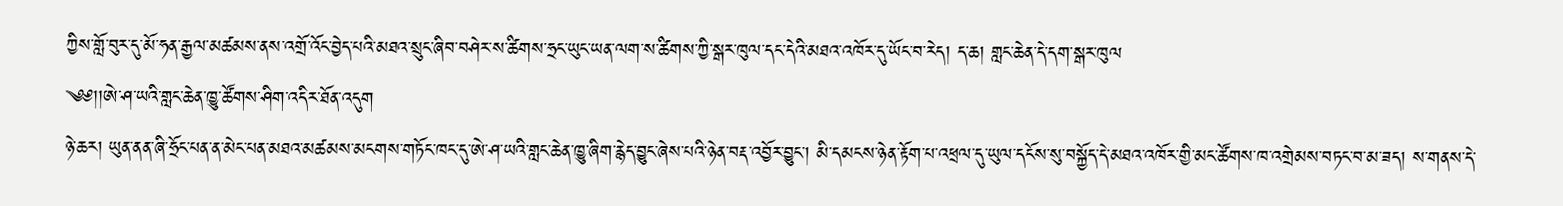ཀྱིས་གློ་བུར་དུ་མོ་ཧན་རྒྱལ་མཚམས་ནས་འགྲོ་འོང་བྱེད་པའི་མཐའ་སྲུང་ཞིབ་བཤེར་ས་ཚིགས་ཧྲང་ཡུང་ཡན་ལག་ས་ཚིགས་ཀྱི་སྒར་ཁུལ་དང་དེའི་མཐའ་འཁོར་དུ་ཡོང་བ་རེད། ད་ཆ། གླང་ཆེན་དེ་དག་སྒར་ཁུལ
༄༅།།ཨེ་ཤ་ཡའི་གླང་ཆེན་ཁྱུ་ཚོགས་ཤིག་འདིར་ཐོན་འདུག
ཉེ་ཆར། ཡུན་ནན་ཞི་ཧྲོང་པན་ན་མེང་པན་མཐའ་མཚམས་མངགས་གཏོང་ཁང་དུ་ཨེ་ཤ་ཡའི་གླང་ཆེན་ཁྱུ་ཞིག་རྙེད་བྱུང་ཞེས་པའི་ཉེན་བརྡ་འབྱོར་བྱུང་། མི་དམངས་ཉེན་རྟོག་པ་འཕྲལ་དུ་ཡུལ་དངོས་སུ་བསྐྱོད་དེ་མཐའ་འཁོར་གྱི་མང་ཚོགས་ཁ་འགྲེམས་བཏང་བ་མ་ཟད། ས་གནས་དེ་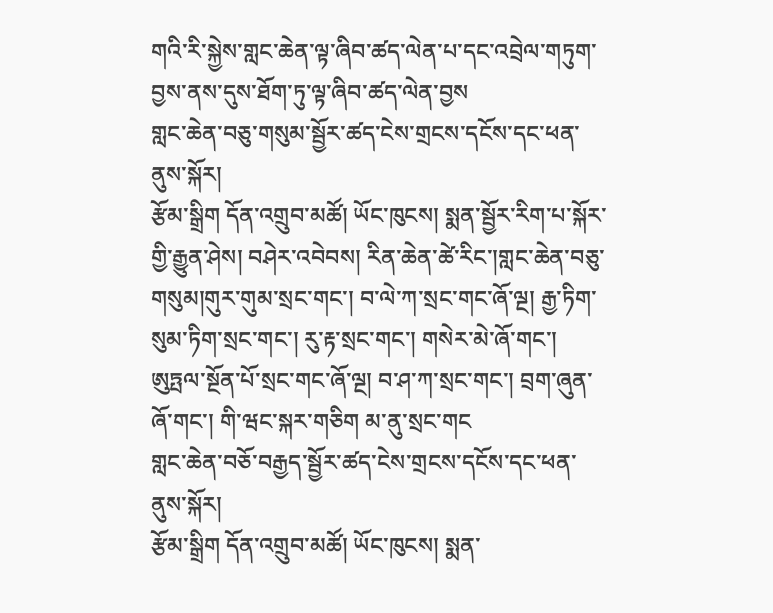གའི་རི་སྐྱེས་གླང་ཆེན་ལྟ་ཞིབ་ཚད་ལེན་པ་དང་འབྲེལ་གཏུག་བྱས་ནས་དུས་ཐོག་ཏུ་ལྟ་ཞིབ་ཚད་ལེན་བྱས
གླང་ཆེན་བཅུ་གསུམ་སྦྱོར་ཚད་ངེས་གྲངས་དངོས་དང་ཕན་ནུས་སྐོར།
རྩོམ་སྒྲིག དོན་འགྲུབ་མཚོ། ཡོང་ཁུངས། སྨན་སྦྱོར་རིག་པ་སྐོར་གྱི་རྒྱུན་ཤེས། བཤེར་འབེབས། རིན་ཆེན་ཚེ་རིང་།གླང་ཆེན་བཅུ་གསུམ།གུར་གུམ་སྲང་གང་། བ་ལེ་ཀ་སྲང་གང་ཞོ་ལྔ། རྒྱ་ཏིག་སུམ་ཏིག་སྲང་གང་། རུ་རྟ་སྲང་གང་། གསེར་མེ་ཞོ་གང་། ཨུཏྤལ་སྔོན་པོ་སྲང་གང་ཞོ་ལྔ། བ་ཤ་ཀ་སྲང་གང་། བྲག་ཞུན་ཞོ་གང་། གི་ཝང་སྐར་གཅིག མ་ནུ་སྲང་གང
གླང་ཆེན་བཅོ་བརྒྱད་སྦྱོར་ཚད་ངེས་གྲངས་དངོས་དང་ཕན་ནུས་སྐོར།
རྩོམ་སྒྲིག དོན་འགྲུབ་མཚོ། ཡོང་ཁུངས། སྨན་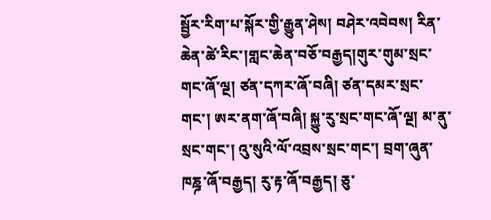སྦྱོར་རིག་པ་སྐོར་གྱི་རྒྱུན་ཤེས། བཤེར་འབེབས། རིན་ཆེན་ཚེ་རིང་།གླང་ཆེན་བཅོ་བརྒྱད།གུར་གུམ་སྲང་གང་ཞོ་ལྔ། ཙན་དཀར་ཞོ་བཞི། ཙན་དམར་སྲང་གང་། ཨར་ནག་ཞོ་བཞི། སྐྱུ་རུ་སྲང་གང་ཞོ་ལྔ། མ་ནུ་སྲང་གང་། འུ་སུའི་ལོ་འབྲས་སྲང་གང་། བྲག་ཞུན་ཁཎྜ་ཞོ་བརྒྱད། རུ་རྟ་ཞོ་བརྒྱད། ཅུ་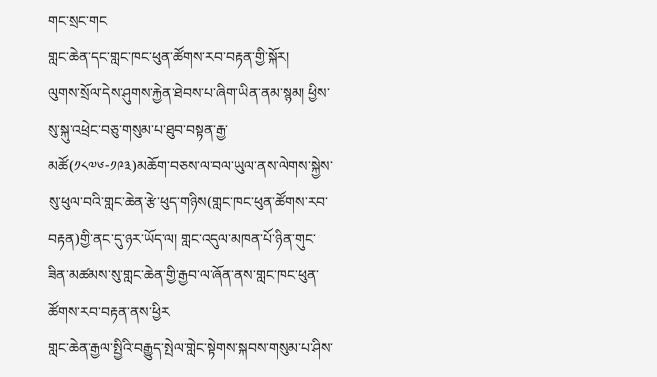གང་སྲང་གང
གླང་ཆེན་དང་གླང་ཁང་ཕུན་ཚོགས་རབ་བརྟན་གྱི་སྐོར།
ལུགས་སྲོལ་དེས་ཤུགས་རྐྱེན་ཐེབས་པ་ཞིག་ཡིན་ནམ་སྙམ། ཕྱིས་སུ་སྐུ་འཕྲེང་བཅུ་གསུམ་པ་ཐུབ་བསྟན་རྒྱ་མཚོ(༡༨༧༦-༡༩༣)མཆོག་བཅས་ལ་བལ་ཡུལ་ནས་ལེགས་སྐྱེས་སུ་ཕུལ་བའི་གླང་ཆེན་རྩེ་ཕུད་གཉིས(གླང་ཁང་ཕུན་ཚོགས་རབ་བརྟན)གྱི་ནང་དུ་ཉར་ཡོད་ལ། གླང་འདུལ་མཁན་པོ་ཉིན་གུང་ཟིན་མཚམས་སུ་གླང་ཆེན་གྱི་རྒྱབ་ལ་ཞོན་ནས་གླང་ཁང་ཕུན་ཚོགས་རབ་བརྟན་ནས་ཕྱིར
གླང་ཆེན་རྒྱལ་སྤྱིའི་བརྒྱུད་སྤེལ་གླེང་སྟེགས་སྐབས་གསུམ་པ་ཤིས་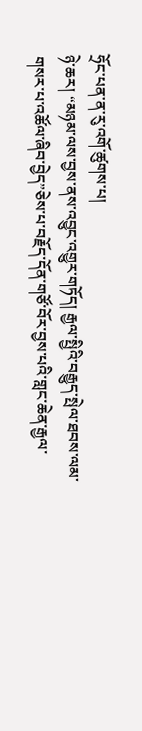ཧྲོང་པན་ན་རུ་འགོ་ཚུགས་པ།
ཉེ་ཆར། “མཉམ་ལས་བྱས་ནས་འབྱུང་འགྱུར་གཏོད། རྒྱལ་སྤྱིའི་བརྒྱུད་སྤེལ་ཐབས་ལམ་གསར་པ་འཚོལ་ཞིབ་བྱེད”ཅེས་པ་བརྗོད་དོན་གཙོ་བོར་བྱས་པའི་གླང་ཆེན་རྒྱལ་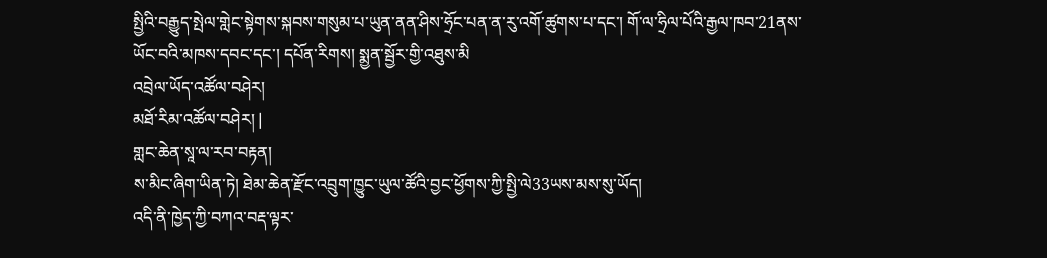སྤྱིའི་བརྒྱུད་སྤེལ་གླེང་སྟེགས་སྐབས་གསུམ་པ་ཡུན་ནན་ཤིས་ཧྲོང་པན་ན་རུ་འགོ་ཚུགས་པ་དང་། གོ་ལ་ཧྲིལ་པོའི་རྒྱལ་ཁབ་21ནས་ཡོང་བའི་མཁས་དབང་དང་། དཔོན་རིགས། སྨྱན་སྦྱོར་གྱི་འཐུས་མི
འབྲེལ་ཡོད་འཚོལ་བཤེར།
མཐོ་རིམ་འཚོལ་བཤེར། |
གླང་ཆེན་སཱ་ལ་རབ་བརྟན།
ས་མིང་ཞིག་ཡིན་ཏེ། ཐེམ་ཆེན་རྫོང་འབྲུག་ཁྱུང་ཡུལ་ཚོའི་བྱང་ཕྱོགས་ཀྱི་སྤྱི་ལེ33ཡས་མས་སུ་ཡོད།
འདི་ནི་ཁྱེད་ཀྱི་བཀའ་བརྡ་ལྟར་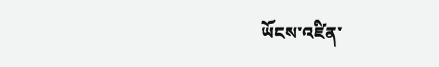ཡོངས་འཛིན་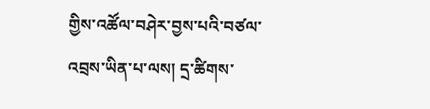གྱིས་འཚོལ་བཤེར་བྱས་པའི་བཙལ་འབྲས་ཡིན་པ་ལས། དྲ་ཚིགས་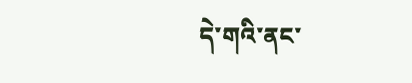དེ་གའི་ནང་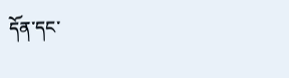དོན་དང་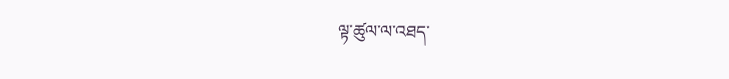ལྟ་ཚུལ་ལ་འཐད་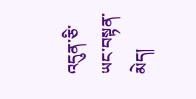འདུན་ཅི་ཡང་བསྟན་མེད།